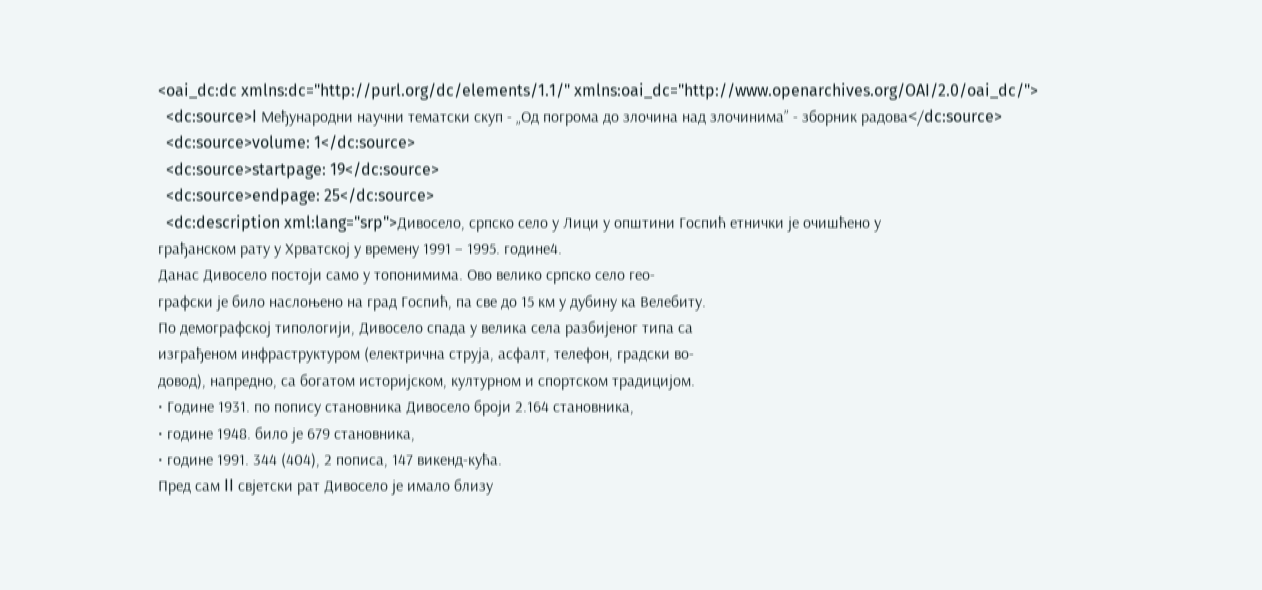<oai_dc:dc xmlns:dc="http://purl.org/dc/elements/1.1/" xmlns:oai_dc="http://www.openarchives.org/OAI/2.0/oai_dc/">
  <dc:source>I Међународни научни тематски скуп - „Од погрома до злочина над злочинима” - зборник радова</dc:source>
  <dc:source>volume: 1</dc:source>
  <dc:source>startpage: 19</dc:source>
  <dc:source>endpage: 25</dc:source>
  <dc:description xml:lang="srp">Дивосело, српско село у Лици у општини Госпић етнички је очишћено у
грађанском рату у Хрватској у времену 1991 – 1995. године4.
Данас Дивосело постоји само у топонимима. Ово велико српско село гео-
графски је било наслоњено на град Госпић, па све до 15 км у дубину ка Велебиту.
По демографској типологији, Дивосело спада у велика села разбијеног типа са
изграђеном инфраструктуром (електрична струја, асфалт, телефон, градски во-
довод), напредно, са богатом историјском, културном и спортском традицијом.
• Године 1931. по попису становника Дивосело броји 2.164 становника,
• године 1948. било је 679 становника,
• године 1991. 344 (404), 2 пописа, 147 викенд-кућа.
Пред сам II свјетски рат Дивосело је имало близу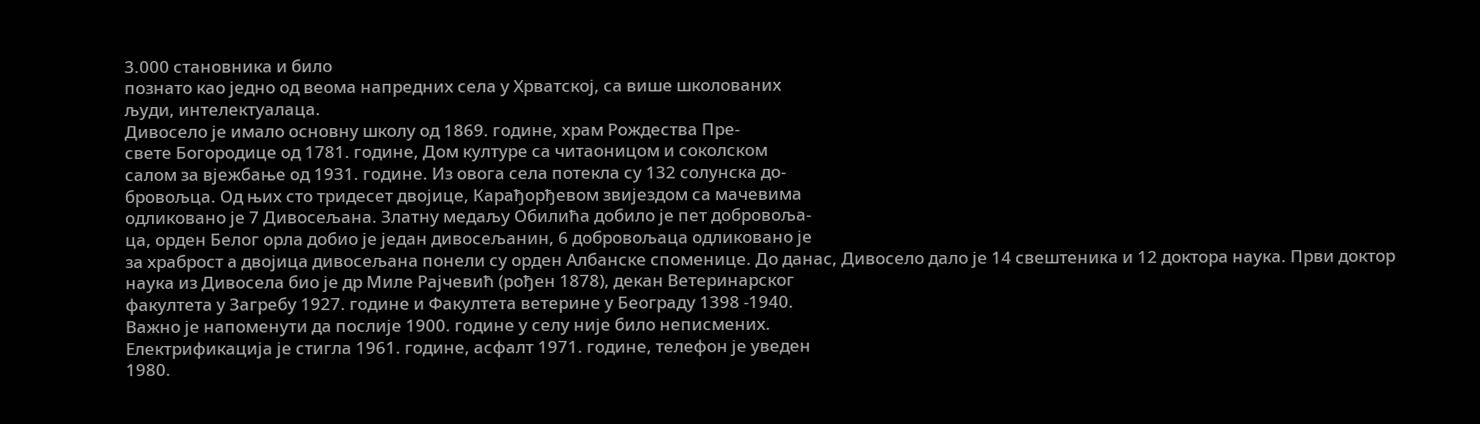3.000 становника и било
познато као једно од веома напредних села у Хрватској, са више школованих
људи, интелектуалаца.
Дивосело је имало основну школу од 1869. године, храм Рождества Пре-
свете Богородице од 1781. године, Дом културе са читаоницом и соколском
салом за вјежбање од 1931. године. Из овога села потекла су 132 солунска до-
бровољца. Од њих сто тридесет двојице, Карађорђевом звијездом са мачевима
одликовано је 7 Дивосељана. Златну медаљу Обилића добило је пет добровоља-
ца, орден Белог орла добио је један дивосељанин, 6 добровољаца одликовано је
за храброст а двојица дивосељана понели су орден Албанске споменице. До данас, Дивосело дало је 14 свештеника и 12 доктора наука. Први доктор
наука из Дивосела био је др Миле Рајчевић (рођен 1878), декан Ветеринарског
факултета у Загребу 1927. године и Факултета ветерине у Београду 1398 -1940.
Важно је напоменути да послије 1900. године у селу није било неписмених.
Електрификација је стигла 1961. године, асфалт 1971. године, телефон је уведен
1980.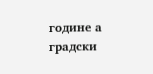године а градски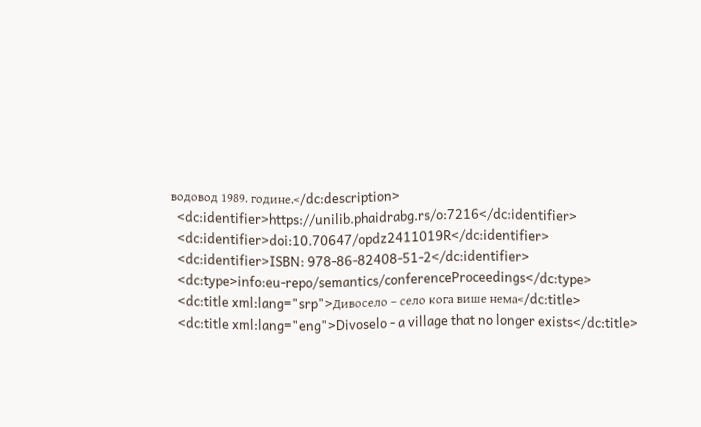водовод 1989. године.</dc:description>
  <dc:identifier>https://unilib.phaidrabg.rs/o:7216</dc:identifier>
  <dc:identifier>doi:10.70647/opdz2411019R</dc:identifier>
  <dc:identifier>ISBN: 978-86-82408-51-2</dc:identifier>
  <dc:type>info:eu-repo/semantics/conferenceProceedings</dc:type>
  <dc:title xml:lang="srp">Дивосело – село кога више нема</dc:title>
  <dc:title xml:lang="eng">Divoselo - a village that no longer exists</dc:title>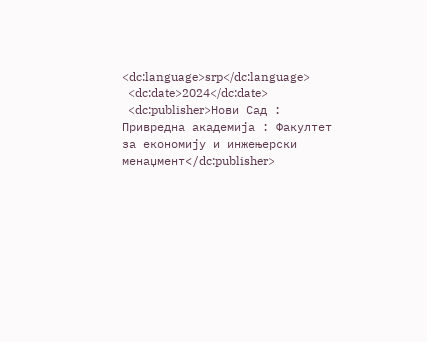<dc:language>srp</dc:language>
  <dc:date>2024</dc:date>
  <dc:publisher>Нови Сад : Привредна академија : Факултет за економију и инжењерски менаџмент</dc:publisher>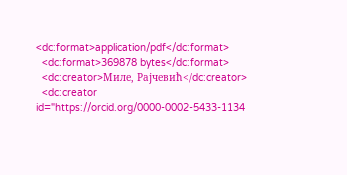<dc:format>application/pdf</dc:format>
  <dc:format>369878 bytes</dc:format>
  <dc:creator>Миле, Рајчевић</dc:creator>
  <dc:creator id="https://orcid.org/0000-0002-5433-1134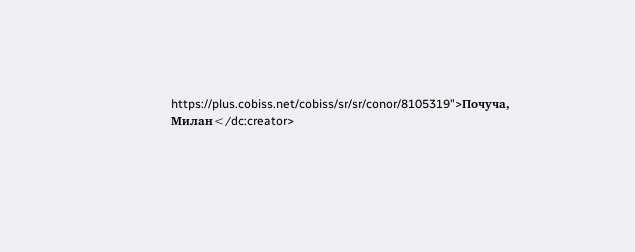https://plus.cobiss.net/cobiss/sr/sr/conor/8105319">Почуча, Милан</dc:creator>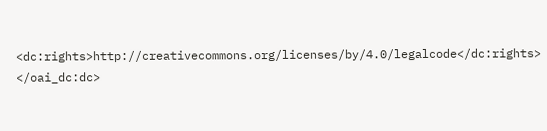<dc:rights>http://creativecommons.org/licenses/by/4.0/legalcode</dc:rights>
</oai_dc:dc>